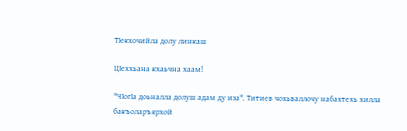ТIекхочийла долу линкаш

ЦIеххьана кхаьчна хаам!

"ЧIогIа доьналла долуш адам ду иза". Титиев чохьваллочу набахтехь хилла бакъоларъярхой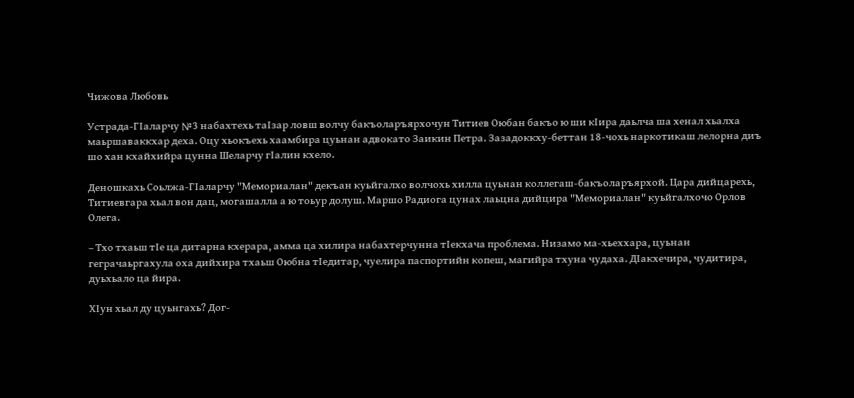Чижова Любовь

Устрада-ГIаларчу №3 набахтехь таIзар ловш волчу бакъоларъярхочун Титиев Оюбан бакъо ю ши кIира даьлча ша хенал хьалха маьршаваккхар деха. Оцу хьокъехь хаамбира цуьнан адвокато Заикин Петра. Зазадоккху-беттан 18-чохь наркотикаш лелорна диъ шо хан кхайхийра цунна Шеларчу гIалин кхело.

Деношкахь Соьлжа-ГIаларчу "Мемориалан" декъан куьйгалхо волчохь хилла цуьнан коллегаш-бакъоларъярхой. Цара дийцарехь, Титиевгара хьал вон дац, могашалла а ю тоьур долуш. Маршо Радиога цунах лаьцна дийцира "Мемориалан" куьйгалхочо Орлов Олега.

– Тхо тхаьш тIе ца дитарна кхерара, амма ца хилира набахтерчунна тIекхача проблема. Низамо ма-хьеххара, цуьнан геграчаьргахула оха дийхира тхаьш Оюбна тIедитар, чуелира паспортийн копеш, магийра тхуна чудаха. ДIакхечира, чудитира, дуьхьало ца йира.

ХIун хьал ду цуьнгахь? Дог-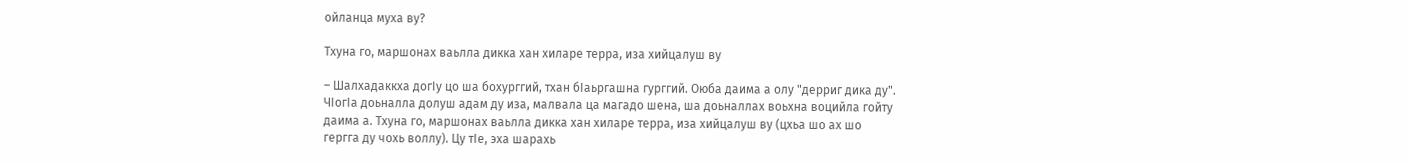ойланца муха ву?

Тхуна го, маршонах ваьлла дикка хан хиларе терра, иза хийцалуш ву

– Шалхадаккха догIу цо ша бохурггий, тхан бIаьргашна гурггий. Оюба даима а олу "дерриг дика ду". ЧIогIа доьналла долуш адам ду иза, малвала ца магадо шена, ша доьналлах воьхна воцийла гойту даима а. Тхуна го, маршонах ваьлла дикка хан хиларе терра, иза хийцалуш ву (цхьа шо ах шо гергга ду чохь воллу). Цу тIе, эха шарахь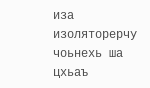иза изоляторерчу чоьнехь ша цхьаъ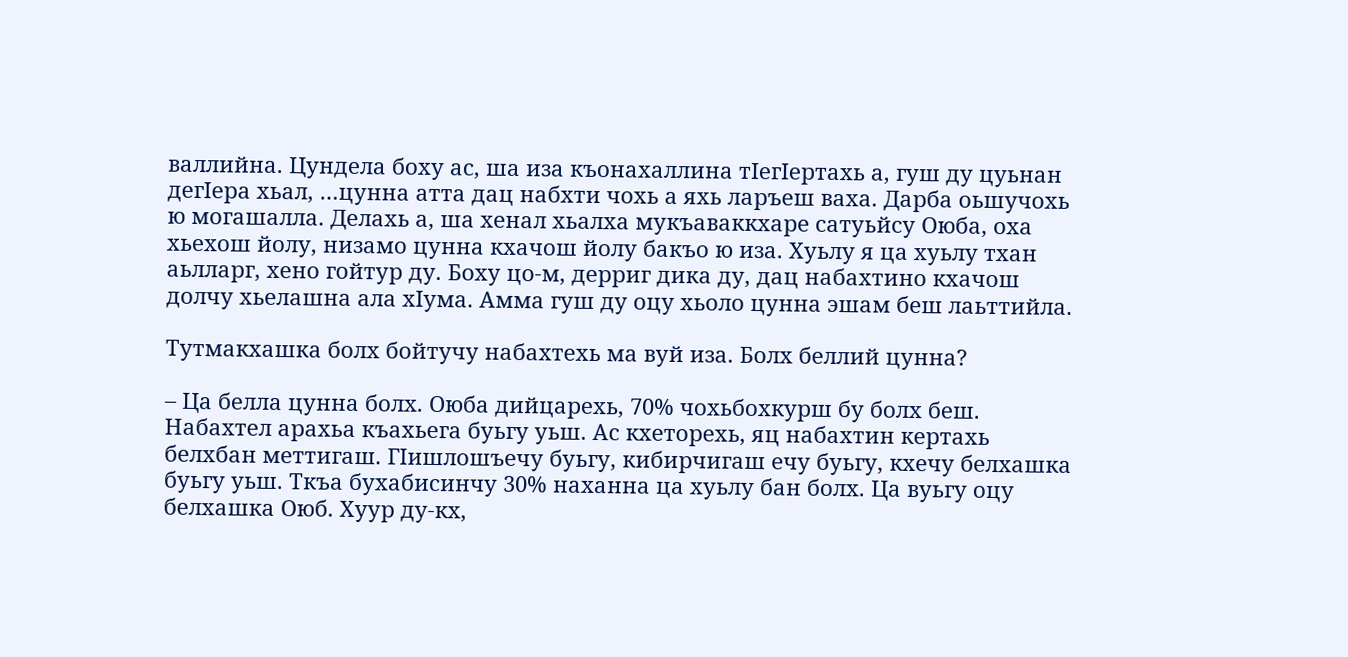валлийна. Цундела боху ас, ша иза къонахаллина тIегIертахь а, гуш ду цуьнан дегIера хьал, …цунна атта дац набхти чохь а яхь ларъеш ваха. Дарба оьшучохь ю могашалла. Делахь а, ша хенал хьалха мукъаваккхаре сатуьйсу Оюба, оха хьехош йолу, низамо цунна кхачош йолу бакъо ю иза. Хуьлу я ца хуьлу тхан аьлларг, хено гойтур ду. Боху цо-м, дерриг дика ду, дац набахтино кхачош долчу хьелашна ала хIума. Амма гуш ду оцу хьоло цунна эшам беш лаьттийла.

Тутмакхашка болх бойтучу набахтехь ма вуй иза. Болх беллий цунна?

– Ца белла цунна болх. Оюба дийцарехь, 70% чохьбохкурш бу болх беш. Набахтел арахьа къахьега буьгу уьш. Ас кхеторехь, яц набахтин кертахь белхбан меттигаш. ГIишлошъечу буьгу, кибирчигаш ечу буьгу, кхечу белхашка буьгу уьш. Ткъа бухабисинчу 30% наханна ца хуьлу бан болх. Ца вуьгу оцу белхашка Оюб. Хуур ду-кх,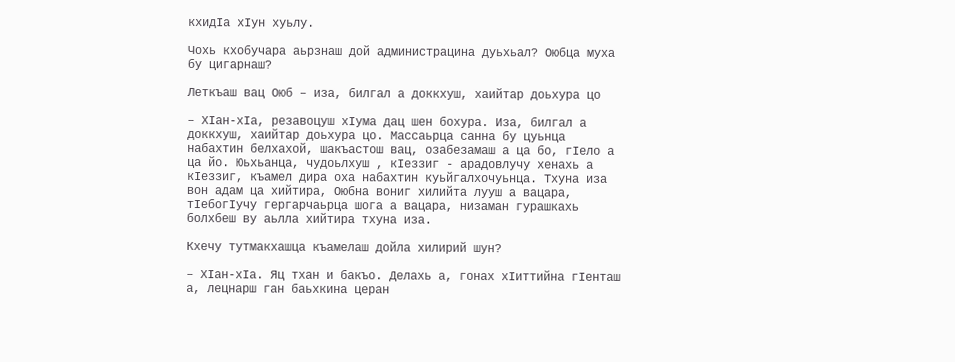кхидIа хIун хуьлу.

Чохь кхобучара аьрзнаш дой администрацина дуьхьал? Оюбца муха бу цигарнаш?

Леткъаш вац Оюб – иза, билгал а доккхуш, хаийтар доьхура цо

– ХIан-хIа, резавоцуш хIума дац шен бохура. Иза, билгал а доккхуш, хаийтар доьхура цо. Массаьрца санна бу цуьнца набахтин белхахой, шакъастош вац, озабезамаш а ца бо, гIело а ца йо. Юьхьанца, чудоьлхуш , кIеззиг - арадовлучу хенахь а кIеззиг, къамел дира оха набахтин куьйгалхочуьнца. Тхуна иза вон адам ца хийтира, Оюбна вониг хилийта лууш а вацара, тIебогIучу гергарчаьрца шога а вацара, низаман гурашкахь болхбеш ву аьлла хийтира тхуна иза.

Кхечу тутмакхашца къамелаш дойла хилирий шун?

– ХIан-хIа. Яц тхан и бакъо. Делахь а, гонах хIиттийна гIенташ а, лецнарш ган баьхкина церан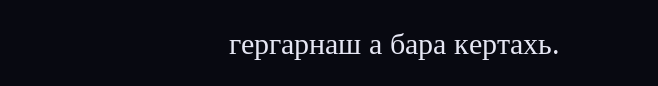гергарнаш а бара кертахь.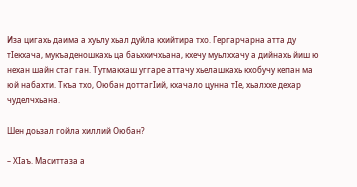Иза цигахь даима а хуьлу хьал дуйла кхийтира тхо. Гергарчарна атта ду тIекхача, мукъаденошкахь ца баьхкичхьана, кхечу муьлххачу а дийнахь йиш ю нехан шайн стаг ган. Тутмакхаш уггаре аттачу хьелашкахь кхобучу кепан ма юй набахти. Ткъа тхо, Оюбан доттагIий, кхачало цунна тIе, хьалххе дехар чуделчхьана.

Шен доьзал гойла хиллий Оюбан?

– ХIаъ. Маситтаза а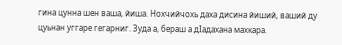гина цунна шен ваша, йиша. Нохчийчохь даха дисина йиший, ваший ду цуьнан уггаре гегарниг. Зуда а, бераш а дIадахана махкара.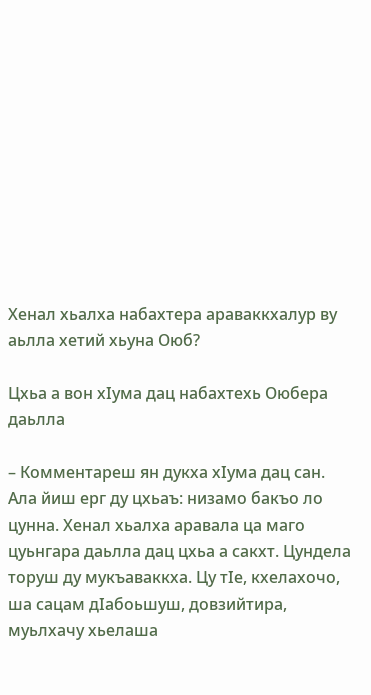Хенал хьалха набахтера араваккхалур ву аьлла хетий хьуна Оюб?

Цхьа а вон хIума дац набахтехь Оюбера даьлла

– Комментареш ян дукха хIума дац сан. Ала йиш ерг ду цхьаъ: низамо бакъо ло цунна. Хенал хьалха аравала ца маго цуьнгара даьлла дац цхьа а сакхт. Цундела торуш ду мукъаваккха. Цу тIе, кхелахочо, ша сацам дIабоьшуш, довзийтира, муьлхачу хьелаша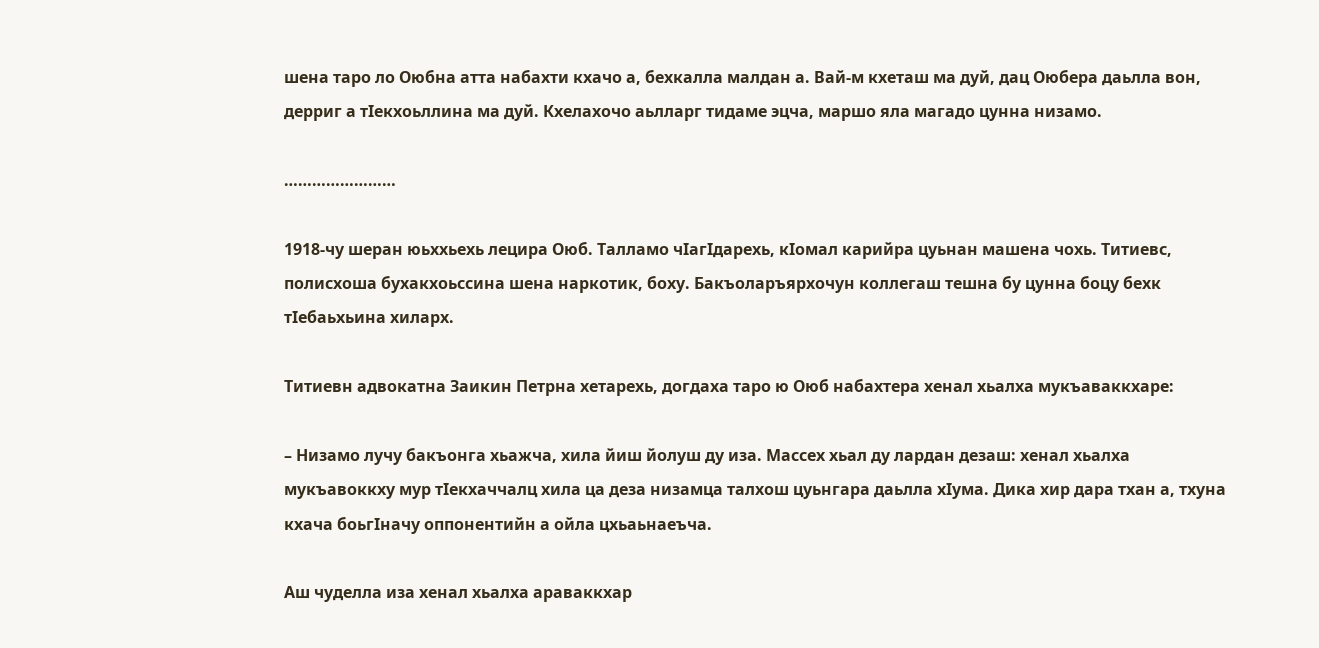шена таро ло Оюбна атта набахти кхачо а, бехкалла малдан а. Вай-м кхеташ ма дуй, дац Оюбера даьлла вон, дерриг а тIекхоьллина ма дуй. Кхелахочо аьлларг тидаме эцча, маршо яла магадо цунна низамо.

……………………

1918-чу шеран юьххьехь лецира Оюб. Талламо чIагIдарехь, кIомал карийра цуьнан машена чохь. Титиевс, полисхоша бухакхоьссина шена наркотик, боху. Бакъоларъярхочун коллегаш тешна бу цунна боцу бехк тIебаьхьина хиларх.

Титиевн адвокатна Заикин Петрна хетарехь, догдаха таро ю Оюб набахтера хенал хьалха мукъаваккхаре:

– Низамо лучу бакъонга хьажча, хила йиш йолуш ду иза. Массех хьал ду лардан дезаш: хенал хьалха мукъавоккху мур тIекхаччалц хила ца деза низамца талхош цуьнгара даьлла хIума. Дика хир дара тхан а, тхуна кхача боьгIначу оппонентийн а ойла цхьаьнаеъча.

Аш чуделла иза хенал хьалха араваккхар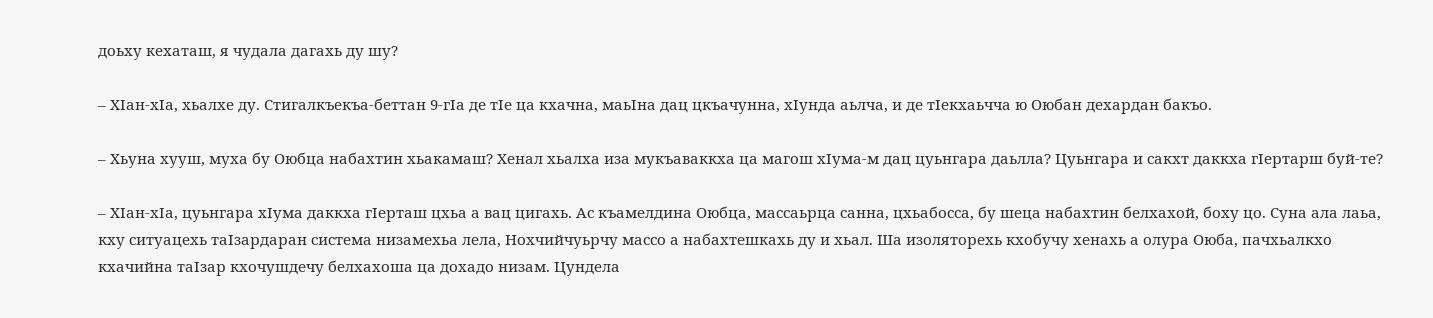доьху кехаташ, я чудала дагахь ду шу?

– ХIан-хIа, хьалхе ду. Стигалкъекъа-беттан 9-гIа де тIе ца кхачна, маьIна дац цкъачунна, хIунда аьлча, и де тIекхаьчча ю Оюбан дехардан бакъо.

– Хьуна хууш, муха бу Оюбца набахтин хьакамаш? Хенал хьалха иза мукъаваккха ца магош хIума-м дац цуьнгара даьлла? Цуьнгара и сакхт даккха гIертарш буй-те?

– ХIан-хIа, цуьнгара хIума даккха гIерташ цхьа а вац цигахь. Ас къамелдина Оюбца, массаьрца санна, цхьабосса, бу шеца набахтин белхахой, боху цо. Суна ала лаьа, кху ситуацехь таIзардаран система низамехьа лела, Нохчийчуьрчу массо а набахтешкахь ду и хьал. Ша изоляторехь кхобучу хенахь а олура Оюба, пачхьалкхо кхачийна таIзар кхочушдечу белхахоша ца дохадо низам. Цундела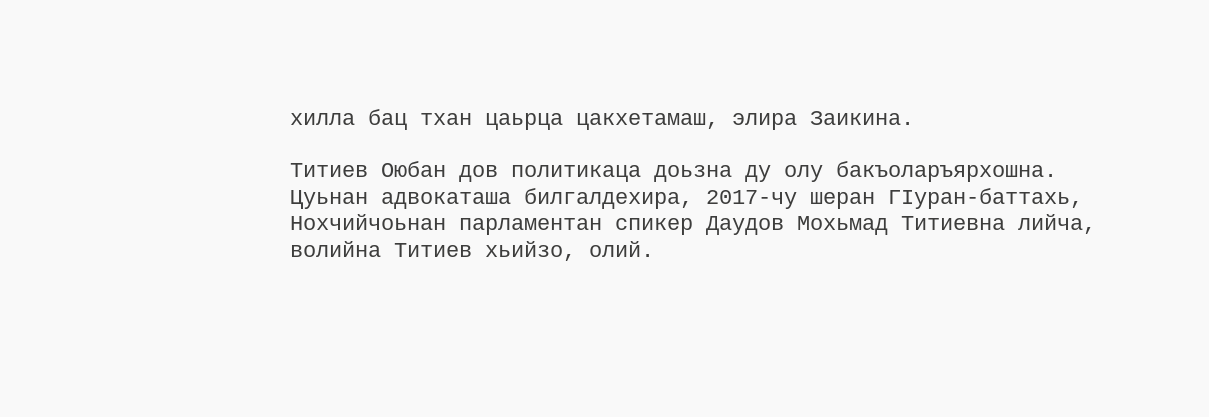хилла бац тхан цаьрца цакхетамаш, элира Заикина.

Титиев Оюбан дов политикаца доьзна ду олу бакъоларъярхошна. Цуьнан адвокаташа билгалдехира, 2017-чу шеран ГIуран-баттахь, Нохчийчоьнан парламентан спикер Даудов Мохьмад Титиевна лийча, волийна Титиев хьийзо, олий.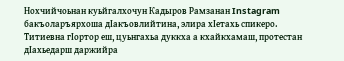Нохчийчоьнан куьйгалхочун Кадыров Рамзанан Instagram бакъоларъярхоша дIакъовлийтина, элира хIетахь спикеро. Титиевна гIортор еш, цуьнгахьа дуккха а кхайкхамаш, протестан дIахьедарш даржийра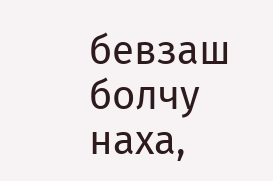бевзаш болчу наха,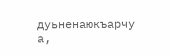дуьненаюкъарчу а,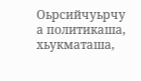Оьрсийчуьрчу а политикаша, хьукматаша,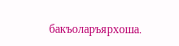бакъоларъярхоша.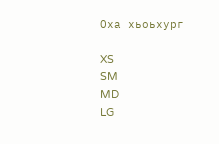Оха хьоьхург

XS
SM
MD
LG